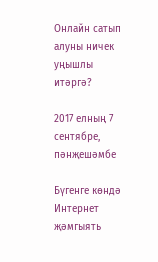Онлайн сатып алуны ничек уңышлы итәргә?

2017 елның 7 сентябре, пәнҗешәмбе

Бүгенге көндә Интернет җәмгыять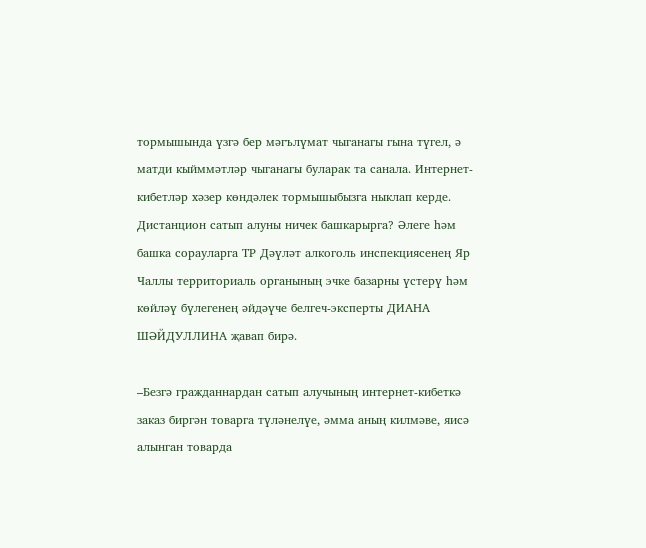тормышында үзгә бер мәгълүмат чыганагы гына түгел, ә матди кыйммәтләр чыганагы буларак та санала. Интернет- кибетләр хәзер көндәлек тормышыбызга ныклап керде. Дистанцион сатып алуны ничек башкарырга? Әлеге һәм башка сорауларга ТР Дәүләт алкоголь инспекциясенең Яр Чаллы территориаль органының эчке базарны үстерү һәм көйләү бүлегенең әйдәүче белгеч-эксперты ДИАНА ШӘЙДУЛЛИНА җавап бирә.

–Безгә гражданнардан сатып алучының интернет-кибеткә заказ биргән товарга түләнелүе, әмма аның килмәве, яисә алынган товарда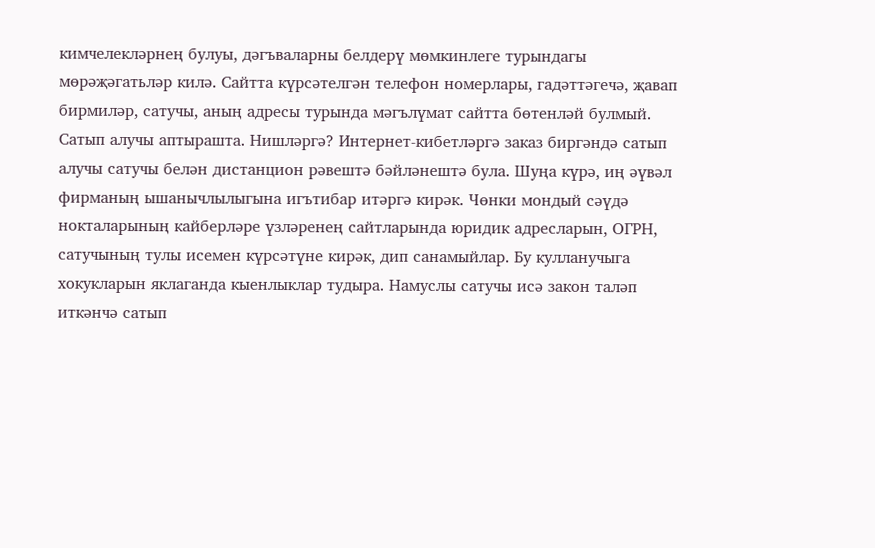кимчелекләрнең булуы, дәгъваларны белдерү мөмкинлеге турындагы мөрәҗәгатьләр килә. Сайтта күрсәтелгән телефон номерлары, гадәттәгечә, җавап бирмиләр, сатучы, аның адресы турында мәгълүмат сайтта бөтенләй булмый. Сатып алучы аптырашта. Нишләргә? Интернет-кибетләргә заказ биргәндә сатып алучы сатучы белән дистанцион рәвештә бәйләнештә була. Шуңа күрә, иң әүвәл фирманың ышанычлылыгына игътибар итәргә кирәк. Чөнки мондый сәүдә нокталарының кайберләре үзләренең сайтларында юридик адресларын, ОГРН, сатучының тулы исемен күрсәтүне кирәк, дип санамыйлар. Бу кулланучыга хокукларын яклаганда кыенлыклар тудыра. Намуслы сатучы исә закон таләп иткәнчә сатып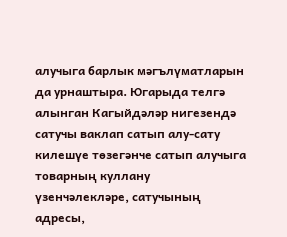алучыга барлык мәгълүматларын да урнаштыра. Югарыда телгә алынган Кагыйдәләр нигезендә сатучы ваклап сатып алу-сату килешүе төзегәнче сатып алучыга товарның куллану үзенчәлекләре, сатучының адресы,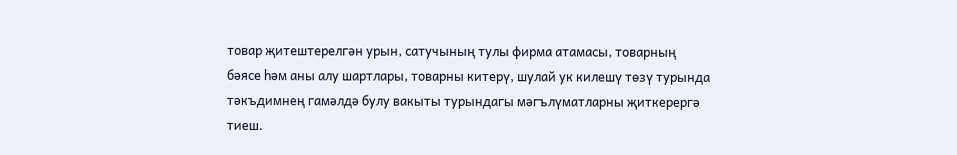товар җитештерелгән урын, сатучының тулы фирма атамасы, товарның бәясе һәм аны алу шартлары, товарны китерү, шулай ук килешү төзү турында тәкъдимнең гамәлдә булу вакыты турындагы мәгълүматларны җиткерергә тиеш.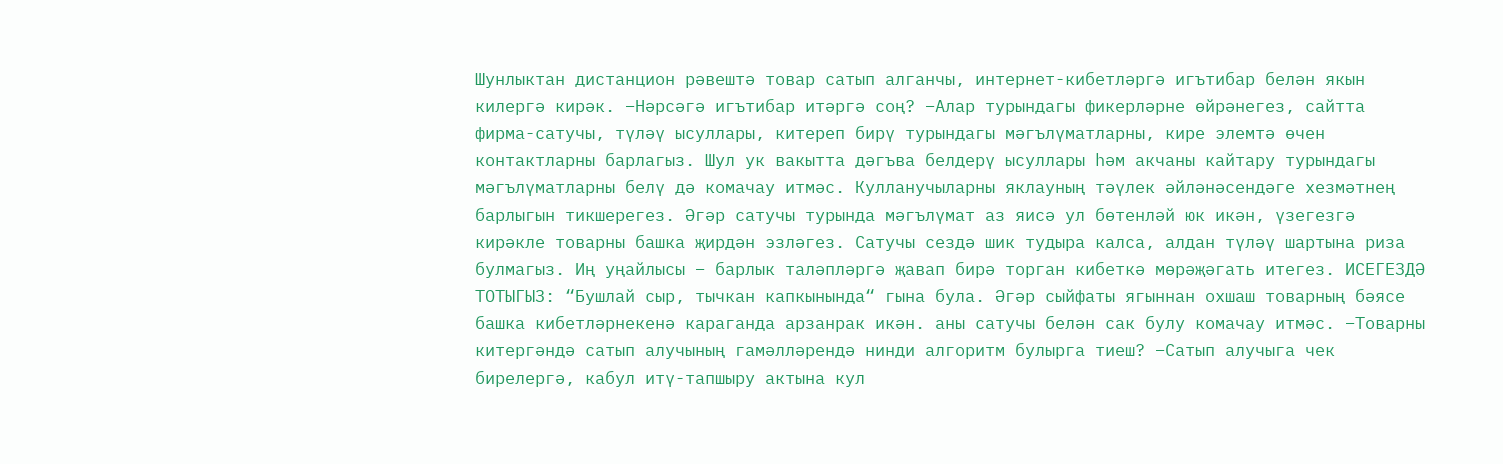Шунлыктан дистанцион рәвештә товар сатып алганчы, интернет-кибетләргә игътибар белән якын килергә кирәк. –Нәрсәгә игътибар итәргә соң? –Алар турындагы фикерләрне өйрәнегез, сайтта фирма-сатучы, түләү ысуллары, китереп бирү турындагы мәгълүматларны, кире элемтә өчен контактларны барлагыз. Шул ук вакытта дәгъва белдерү ысуллары һәм акчаны кайтару турындагы мәгълүматларны белү дә комачау итмәс. Кулланучыларны яклауның тәүлек әйләнәсендәге хезмәтнең барлыгын тикшерегез. Әгәр сатучы турында мәгълүмат аз яисә ул бөтенләй юк икән, үзегезгә кирәкле товарны башка җирдән эзләгез. Сатучы сездә шик тудыра калса, алдан түләү шартына риза булмагыз. Иң уңайлысы – барлык таләпләргә җавап бирә торган кибеткә мөрәҗәгать итегез. ИСЕГЕЗДӘ ТОТЫГЫЗ: “Бушлай сыр, тычкан капкынында“ гына була. Әгәр сыйфаты ягыннан охшаш товарның бәясе башка кибетләрнекенә караганда арзанрак икән. аны сатучы белән сак булу комачау итмәс. –Товарны китергәндә сатып алучының гамәлләрендә нинди алгоритм булырга тиеш? –Сатып алучыга чек бирелергә, кабул итү-тапшыру актына кул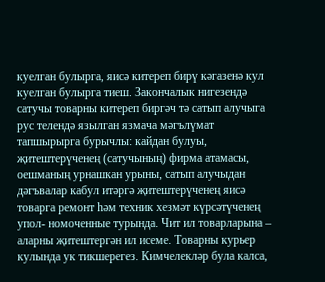куелган булырга, яисә китереп бирү кәгазенә кул куелган булырга тиеш. Закончалык нигезендә сатучы товарны китереп биргәч тә сатып алучыга рус телендә язылган язмача мәгълүмат тапшырырга бурычлы: кайдан булуы, җитештерүченең (сатучының) фирма атамасы, оешманың урнашкан урыны, сатып алучыдан дәгъвалар кабул итәргә җитештерүченең яисә товарга ремонт һәм техник хезмәт күрсәтүченең упол- номоченные турында. Чит ил товарларына – аларны җитештергән ил исеме. Товарны курьер кулында ук тикшерегез. Кимчелекләр була калса,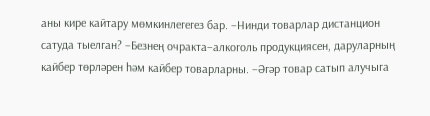аны кире кайтару мөмкинлегегез бар. –Нинди товарлар дистанцион сатуда тыелган? –Безнең очракта–алкоголь продукциясен, даруларның кайбер төрләрен һәм кайбер товарларны. –Әгәр товар сатып алучыга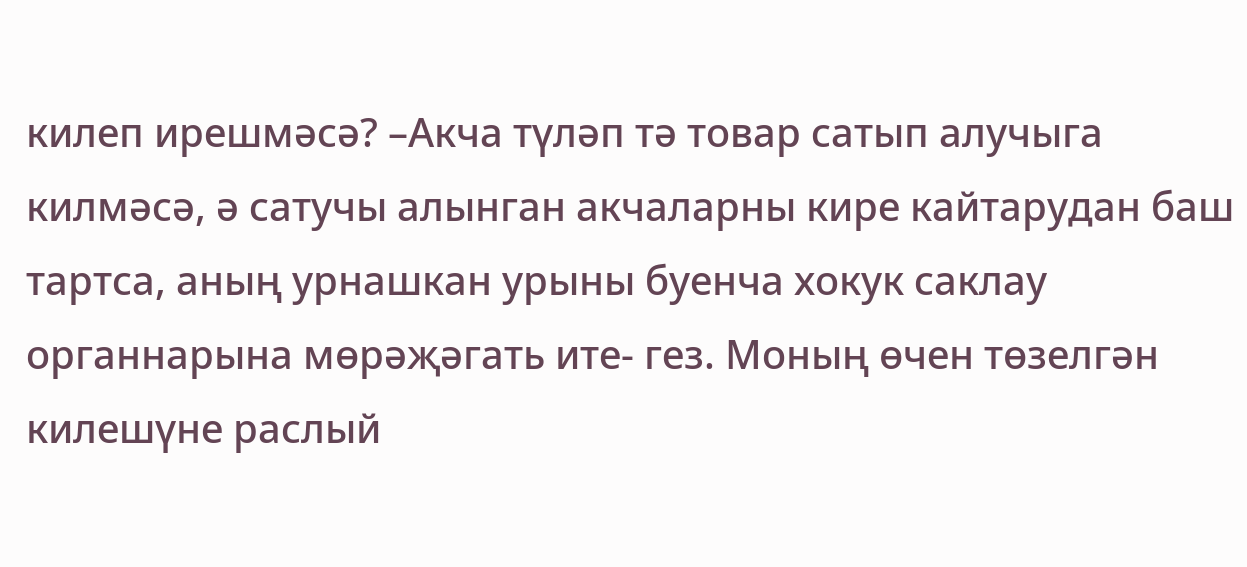килеп ирешмәсә? –Акча түләп тә товар сатып алучыга килмәсә, ә сатучы алынган акчаларны кире кайтарудан баш тартса, аның урнашкан урыны буенча хокук саклау органнарына мөрәҗәгать ите- гез. Моның өчен төзелгән килешүне раслый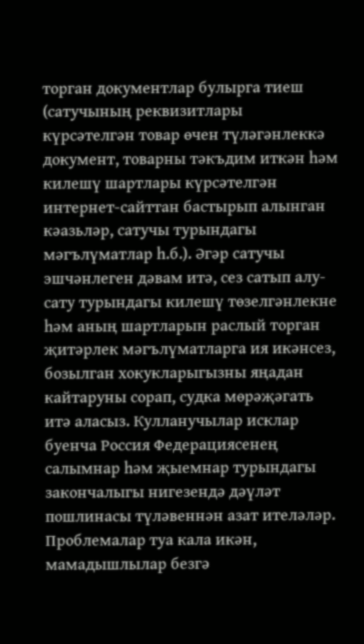торган документлар булырга тиеш (сатучының реквизитлары күрсәтелгән товар өчен түләгәнлеккә документ, товарны тәкъдим иткән һәм килешү шартлары күрсәтелгән интернет-сайттан бастырып алынган кәазьләр, сатучы турындагы мәгълүматлар һ.б.). Әгәр сатучы эшчәнлеген дәвам итә, сез сатып алу-сату турындагы килешү төзелгәнлекне һәм аның шартларын раслый торган җитәрлек мәгълүматларга ия икәнсез, бозылган хокукларыгызны яңадан кайтаруны сорап, судка мөрәҗәгать итә аласыз. Кулланучылар исклар буенча Россия Федерациясенең салымнар һәм җыемнар турындагы закончалыгы нигезендә дәүләт пошлинасы түләвеннән азат ителәләр. Проблемалар туа кала икән, мамадышлылар безгә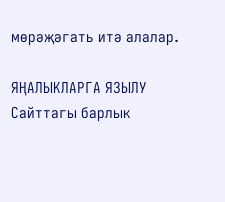мөрәҗәгать итә алалар.

ЯҢАЛЫКЛАРГА ЯЗЫЛУ
Сайттагы барлык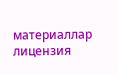материаллар лицензия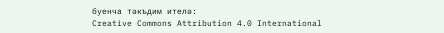буенча тәкъдим ителә:
Creative Commons Attribution 4.0 International